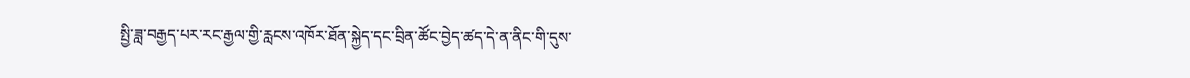སྤྱི་ཟླ་བརྒྱད་པར་རང་རྒྱལ་གྱི་རླངས་འཁོར་ཐོན་སྐྱེད་དང་བྲིན་ཚོང་བྱེད་ཚད་དེ་ན་ནིང་གི་དུས་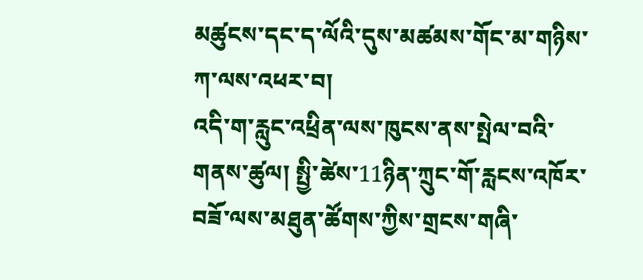མཚུངས་དང་ད་ལོའི་དུས་མཚམས་གོང་མ་གཉིས་ཀ་ལས་འཕར་བ།
འདི་ག་རླུང་འཕྲིན་ལས་ཁུངས་ནས་སྤེལ་བའི་གནས་ཚུལ། སྤྱི་ཚེས་11ཉིན་ཀྲུང་གོ་རླངས་འཁོར་བཟོ་ལས་མཐུན་ཚོགས་ཀྱིས་གྲངས་གཞི་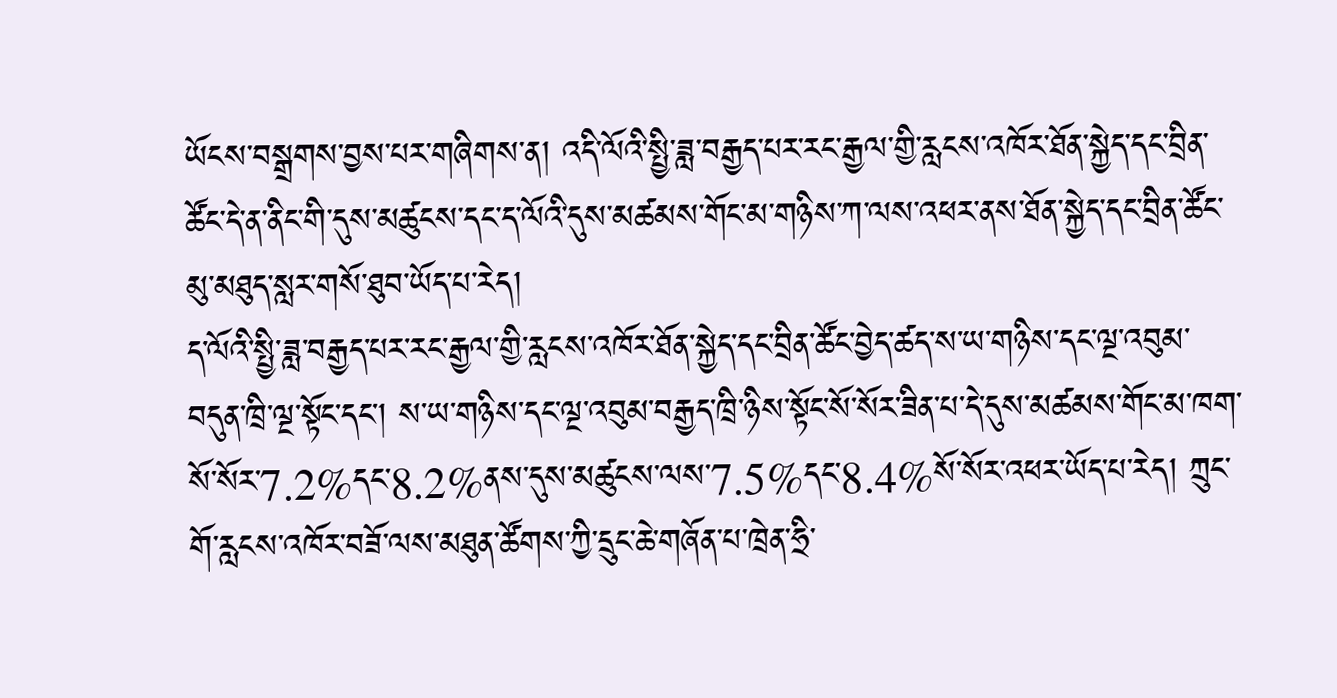ཡོངས་བསྒྲགས་བྱས་པར་གཞིགས་ན། འདི་ལོའི་སྤྱི་ཟླ་བརྒྱད་པར་རང་རྒྱལ་གྱི་རླངས་འཁོར་ཐོན་སྐྱེད་དང་བྲིན་ཚོང་དེ་ན་ནིང་གི་དུས་མཚུངས་དང་ད་ལོའི་དུས་མཚམས་གོང་མ་གཉིས་ཀ་ལས་འཕར་ནས་ཐོན་སྐྱེད་དང་བྲིན་ཚོང་མུ་མཐུད་སླར་གསོ་ཐུབ་ཡོད་པ་རེད།
ད་ལོའི་སྤྱི་ཟླ་བརྒྱད་པར་རང་རྒྱལ་གྱི་རླངས་འཁོར་ཐོན་སྐྱེད་དང་བྲིན་ཚོང་བྱེད་ཚད་ས་ཡ་གཉིས་དང་ལྔ་འབུམ་བདུན་ཁྲི་ལྔ་སྟོང་དང་། ས་ཡ་གཉིས་དང་ལྔ་འབུམ་བརྒྱད་ཁྲི་ཉིས་སྟོང་སོ་སོར་ཟིན་པ་དེ་དུས་མཚམས་གོང་མ་ཁག་སོ་སོར་7.2%དང་8.2%ནས་དུས་མཚུངས་ལས་7.5%དང་8.4%སོ་སོར་འཕར་ཡོད་པ་རེད། ཀྲུང་གོ་རླངས་འཁོར་བཟོ་ལས་མཐུན་ཚོགས་ཀྱི་དྲུང་ཆེ་གཞོན་པ་ཁྲེན་ཧྲི་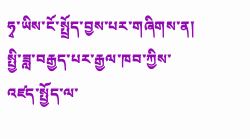ཧྭ་ཡིས་ངོ་སྤྲོད་བྱས་པར་གཞིགས་ན། སྤྱི་ཟླ་བརྒྱད་པར་རྒྱལ་ཁབ་ཀྱིས་འཛད་སྤྱོད་ལ་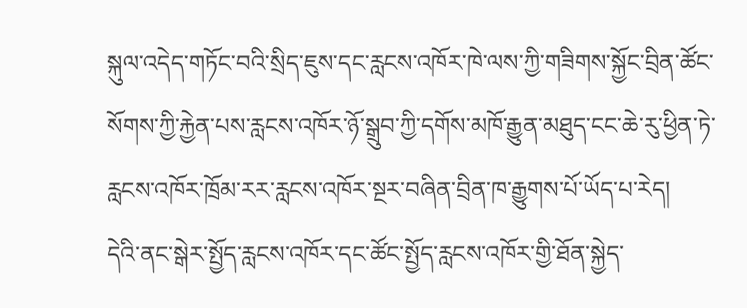སྐུལ་འདེད་གཏོང་བའི་སྲིད་ཇུས་དང་རླངས་འཁོར་ཁེ་ལས་ཀྱི་གཟིགས་སྐྱོང་བྲིན་ཚོང་སོགས་ཀྱི་རྐྱེན་པས་རླངས་འཁོར་ཉོ་སྒྲུབ་ཀྱི་དགོས་མཁོ་རྒྱུན་མཐུད་ངང་ཆེ་རུ་ཕྱིན་ཏེ་རླངས་འཁོར་ཁྲོམ་རར་རླངས་འཁོར་སྔར་བཞིན་བྲིན་ཁ་རྒྱུགས་པོ་ཡོད་པ་རེད།
དེའི་ནང་སྒེར་སྤྱོད་རླངས་འཁོར་དང་ཚོང་སྤྱོད་རླངས་འཁོར་གྱི་ཐོན་སྐྱེད་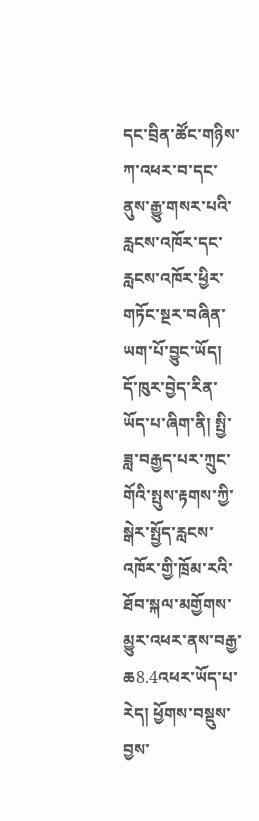དང་བྲིན་ཚོང་གཉིས་ཀ་འཕར་བ་དང་ནུས་རྒྱུ་གསར་པའི་རླངས་འཁོར་དང་རླངས་འཁོར་ཕྱིར་གཏོང་སྔར་བཞིན་ཡག་པོ་བྱུང་ཡོད།
དོ་ཁུར་བྱེད་རིན་ཡོད་པ་ཞིག་ནི། སྤྱི་ཟླ་བརྒྱད་པར་ཀྲུང་གོའི་སྤུས་རྟགས་ཀྱི་སྒེར་སྤྱོད་རླངས་འཁོར་གྱི་ཁྲོམ་རའི་ཐོབ་སྐལ་མགྱོགས་མྱུར་འཕར་ནས་བརྒྱ་ཆ8.4འཕར་ཡོད་པ་རེད། ཕྱོགས་བསྡུས་བྱས་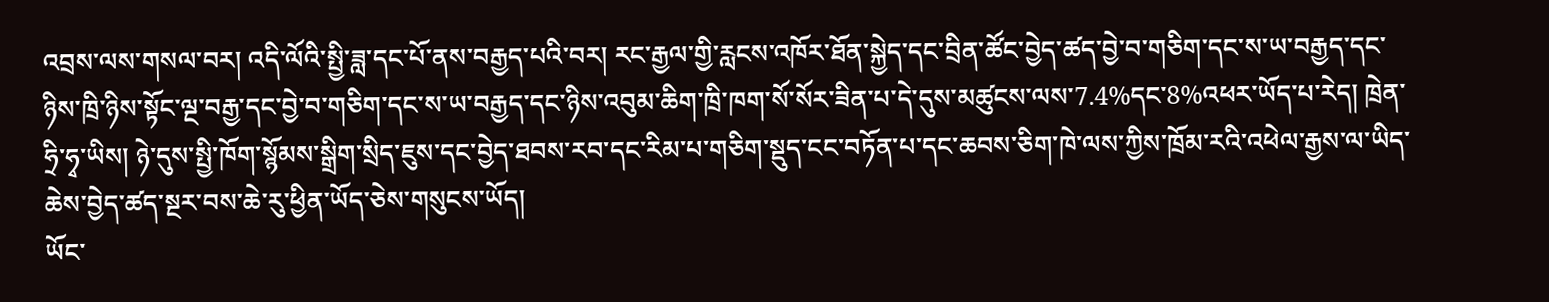འབྲས་ལས་གསལ་བར། འདི་ལོའི་སྤྱི་ཟླ་དང་པོ་ནས་བརྒྱད་པའི་བར། རང་རྒྱལ་གྱི་རླངས་འཁོར་ཐོན་སྐྱེད་དང་བྲིན་ཚོང་བྱེད་ཚད་བྱེ་བ་གཅིག་དང་ས་ཡ་བརྒྱད་དང་ཉིས་ཁྲི་ཉིས་སྟོང་ལྔ་བརྒྱ་དང་བྱེ་བ་གཅིག་དང་ས་ཡ་བརྒྱད་དང་ཉིས་འབུམ་ཆིག་ཁྲི་ཁག་སོ་སོར་ཟིན་པ་དེ་དུས་མཚུངས་ལས་7.4%དང་8%འཕར་ཡོད་པ་རེད། ཁྲེན་ཧྲི་ཧྭ་ཡིས། ཉེ་དུས་སྤྱི་ཁོག་སྙོམས་སྒྲིག་སྲིད་ཇུས་དང་བྱེད་ཐབས་རབ་དང་རིམ་པ་གཅིག་སྡུད་ངང་བཏོན་པ་དང་ཆབས་ཅིག་ཁེ་ལས་ཀྱིས་ཁྲོམ་རའི་འཕེལ་རྒྱས་ལ་ཡིད་ཆེས་བྱེད་ཚད་སྔར་བས་ཆེ་རུ་ཕྱིན་ཡོད་ཅེས་གསུངས་ཡོད།
ཡོང་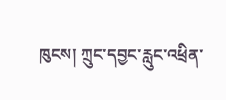ཁུངས། ཀྲུང་དབྱང་རླུང་འཕྲིན་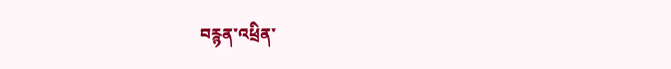བརྙན་འཕྲིན་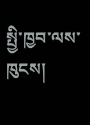སྤྱི་ཁྱབ་ལས་ཁུངས།